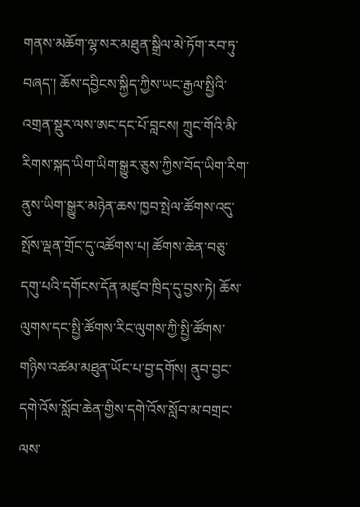གནས་མཆོག་ལྷ་སར་མཐུན་སྒྲིལ་མེ་ཏོག་རབ་ཏུ་བཞད་། ཆོས་དབྱིངས་སྐྱིད་ཀྱིས་ཡང་རྒྱལ་སྤྱིའི་འགྲན་སྡུར་ལས་ཨང་དང་པོ་བླངས། ཀྲུང་གོའི་མི་རིགས་སྐད་ཡིག་ཡིག་སྒྱུར་ཅུས་ཀྱིས་བོད་ཡིག་རིག་ནུས་ཡིག་སྒྱུར་མཉེན་ཆས་ཁྱབ་སྤེལ་ཚོགས་འདུ་སྤོས་ལྡན་གྲོང་དུ་འཚོགས་པ། ཚོགས་ཆེན་བཅུ་དགུ་པའི་དགོངས་དོན་མཛུབ་ཁྲིད་དུ་བྱས་ཏེ། ཆོས་ལུགས་དང་སྤྱི་ཚོགས་རིང་ལུགས་ཀྱི་སྤྱི་ཚོགས་གཉིས་འཚམ་མཐུན་ཡོང་པ་བྱ་དགོས། ནུབ་བྱང་དགེ་འོས་སློབ་ཆེན་གྱིས་དགེ་འོས་སློབ་མ་བགྲང་ལས་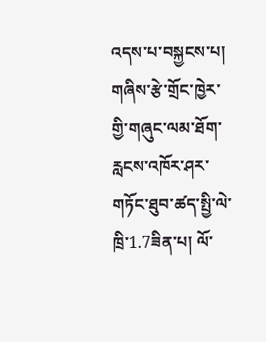འདས་པ་བསྐྱངས་པ། གཞིས་རྩེ་གྲོང་ཁྱེར་གྱི་གཞུང་ལམ་ཐོག་རླངས་འཁོར་ཤར་གཏོང་ཐུབ་ཚད་སྤྱི་ལེ་ཁྲི་1.7ཟིན་པ། ལོ་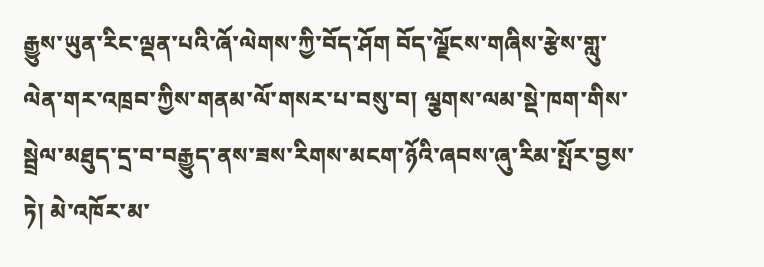རྒྱུས་ཡུན་རིང་ལྡན་པའི་ཞོ་ལེགས་ཀྱི་བོད་ཤོག བོད་ལྗོངས་གཞིས་རྩེས་གླུ་ལེན་གར་འཁྲབ་ཀྱིས་གནམ་ལོ་གསར་པ་བསུ་བ། ལྕགས་ལམ་སྡེ་ཁག་གིས་སྦྲེལ་མཐུད་དྲ་བ་བརྒྱུད་ནས་ཟས་རིགས་མངག་ཉོའི་ཞབས་ཞུ་རིམ་སྤོར་བྱས་ཏེ། མེ་འཁོར་མ་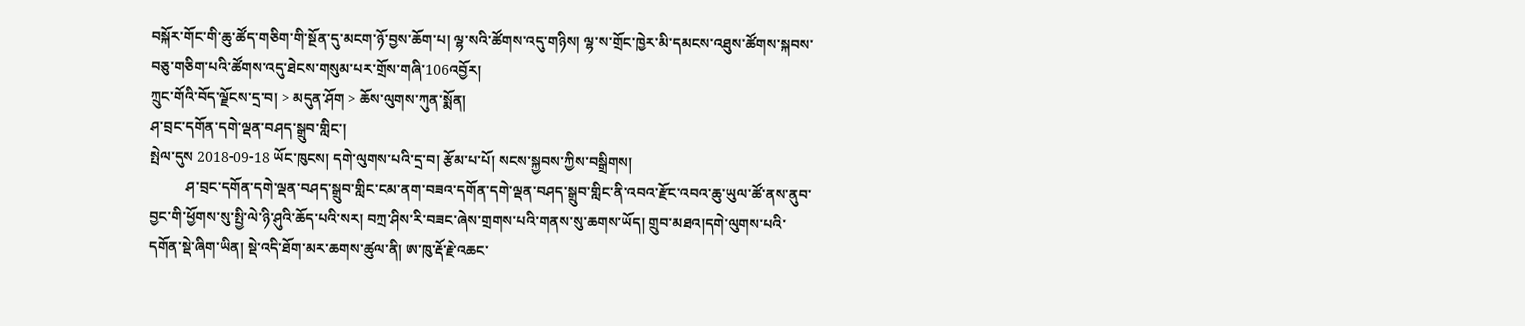བསྐོར་གོང་གི་ཆུ་ཚོད་གཅིག་གི་སྔོན་དུ་མངག་ཉོ་བྱས་ཆོག་པ། ལྷ་སའི་ཚོགས་འདུ་གཉིས། ལྷ་ས་གྲོང་ཁྱེར་མི་དམངས་འཐུས་ཚོགས་སྐབས་བཅུ་གཅིག་པའི་ཚོགས་འདུ་ཐེངས་གསུམ་པར་གྲོས་གཞི་106འབྱོར།
ཀྲུང་གོའི་བོད་ལྗོངས་དྲ་བ། > མདུན་ཤོག > ཆོས་ལུགས་ཀུན་སྨོན།
ཤ་བྲང་དགོན་དགེ་ལྡན་བཤད་སྒྲུབ་གླིང་།
སྤེལ་དུས 2018-09-18 ཡོང་ཁུངས། དགེ་ལུགས་པའི་དྲ་བ། རྩོམ་པ་པོ། སངས་སྐྱབས་ཀྱིས་བསྒྲིགས།
          ཤ་བྲང་དགོན་དགེ་ལྡན་བཤད་སྒྲུབ་གླིང་ངམ་ནག་བཟའ་དགོན་དགེ་ལྡན་བཤད་སྒྲུབ་གླིང་ནི་འབའ་རྫོང་འབའ་ཆུ་ཡུལ་ཚོ་ནས་ནུབ་བྱང་གི་ཕྱོགས་སུ་སྤྱི་ལེ་ཉི་ཤུའི་ཆོད་པའི་སར། བཀྲ་ཤིས་རི་བཟང་ཞེས་གྲགས་པའི་གནས་སུ་ཆགས་ཡོད། གྲུབ་མཐའ།དགེ་ལུགས་པའི་དགོན་སྡེ་ཞིག་ཡིན། སྡེ་འདི་ཐོག་མར་ཆགས་ཚུལ་ནི། ཨ་ཁུ་རྡོ་རྗེ་འཆང་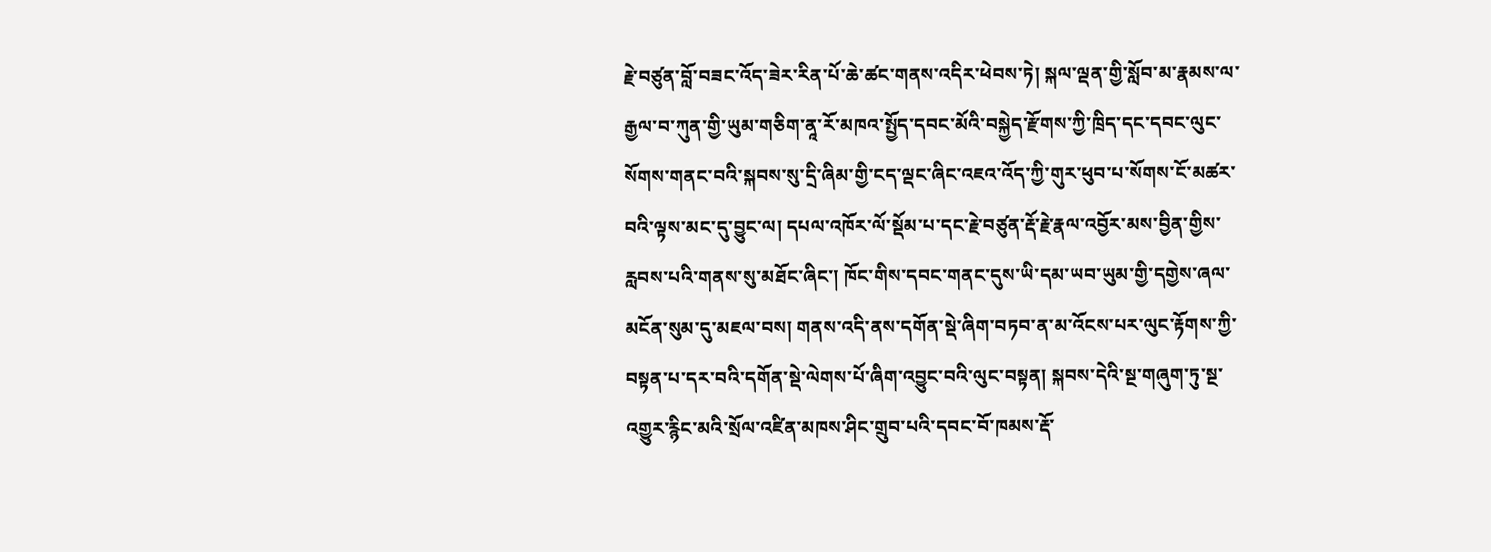རྗེ་བཙུན་བློ་བཟང་འོད་ཟེར་རིན་པོ་ཆེ་ཚང་གནས་འདིར་ཕེབས་ཏེ། སྐལ་ལྡན་གྱི་སློབ་མ་རྣམས་ལ་རྒྱལ་བ་ཀུན་གྱི་ཡུམ་གཅིག་ནཱ་རོ་མཁའ་སྤྱོད་དབང་མོའི་བསྐྱེད་རྫོགས་ཀྱི་ཁྲིད་དང་དབང་ལུང་སོགས་གནང་བའི་སྐབས་སུ་དྲི་ཞིམ་གྱི་ངད་ལྡང་ཞིང་འཇའ་འོད་ཀྱི་གུར་ཕུབ་པ་སོགས་ངོ་མཚར་བའི་ལྟས་མང་དུ་བྱུང་ལ། དཔལ་འཁོར་ལོ་སྡོམ་པ་དང་རྗེ་བཙུན་རྡོ་རྗེ་རྣལ་འབྱོར་མས་བྱིན་གྱིས་རླབས་པའི་གནས་སུ་མཐོང་ཞིང་། ཁོང་གིས་དབང་གནང་དུས་ཡི་དམ་ཡབ་ཡུམ་གྱི་དགྱེས་ཞལ་མངོན་སུམ་དུ་མཇལ་བས། གནས་འདི་ནས་དགོན་སྡེ་ཞིག་བཏབ་ན་མ་འོངས་པར་ལུང་རྟོགས་ཀྱི་བསྟན་པ་དར་བའི་དགོན་སྡེ་ལེགས་པོ་ཞིག་འབྱུང་བའི་ལུང་བསྟན། སྐབས་དེའི་སྔ་གཞུག་ཏུ་སྔ་འགྱུར་རྙིང་མའི་སྲོལ་འཛིན་མཁས་ཤིང་གྲུབ་པའི་དབང་བོ་ཁམས་རྡོ་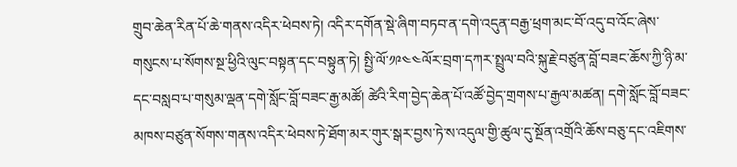གྲུབ་ཆེན་རིན་པོ་ཆེ་གནས་འདིར་ཕེབས་ཏེ། འདིར་དགོན་སྡེ་ཞིག་བཏབ་ན་དགེ་འདུན་བརྒྱ་ཕྲག་མང་བོ་འདུ་བ་འོང་ཞེས་གསུངས་པ་སོགས་སྔ་ཕྱིའི་ལུང་བསྟན་དང་བསྟུན་ཏེ། སྤྱི་ལོ་༡༩༤༤ལོར་བྲག་དཀར་སྤྲུལ་བའི་སྐུ་རྗེ་བཙུན་བློ་བཟང་ཆོས་ཀྱི་ཉི་མ་དང་བསླབ་པ་གསུམ་ལྡན་དགེ་སློང་བློ་བཟང་རྒྱ་མཚོ། ཚེའི་རིག་བྱེད་ཆེན་པོ་འཚོ་བྱེད་གྲགས་པ་རྒྱལ་མཚན། དགེ་སློང་བློ་བཟང་མཁས་བཙུན་སོགས་གནས་འདིར་ཕེབས་ཏེ་ཐོག་མར་གུར་སྒར་བྱས་ཏེ་ས་འདུལ་གྱི་ཚུལ་དུ་སྔོན་འགྲོའི་ཆོས་བཅུ་དང་འཇིགས་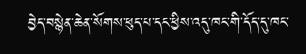བྱེད་བསྙེན་ཆེན་སོགས་ཕུད་པ་དང་ཕྱིས་འདུ་ཁང་གི་དོད་དུ་ཁང་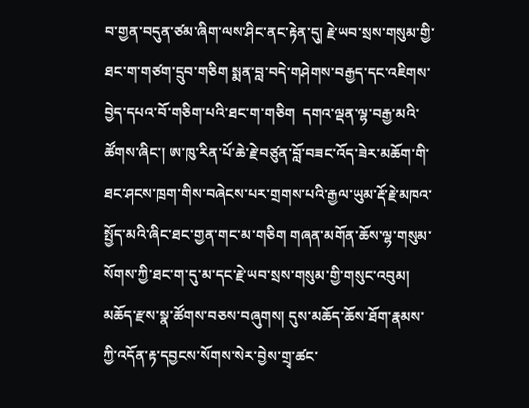བ་གྱན་བདུན་ཙམ་ཞིག་ལས་ཤིང་ནང་རྟེན་དུ། རྗེ་ཡབ་སྲས་གསུམ་གྱི་ཐང་ག་གཙག་དྲུབ་གཅིག སྨན་བླ་བདེ་གཤེགས་བརྒྱད་དང་འཇིགས་བྱེད་དཔའ་བོ་གཅིག་པའི་ཐང་ག་གཅིག  དགའ་ལྡན་ལྷ་བརྒྱ་མའི་ཚོགས་ཞིང་། ཨ་ཁུ་རིན་པོ་ཆེ་རྗེ་བཙུན་བློ་བཟང་འོད་ཟེར་མཆོག་གི་ཐང་ཤངས་ཁྲག་གིས་བཞེངས་པར་གྲགས་པའི་རྒྱལ་ཡུམ་རྡོ་རྗེ་མཁའ་སྤྱོད་མའི་ཞིང་ཐང་གྱན་གང་མ་གཅིག གཞན་མགོན་ཆོས་ལྷ་གསུམ་སོགས་ཀྱི་ཐང་ག་དུ་མ་དང་རྗེ་ཡབ་སྲས་གསུམ་གྱི་གསུང་འབུམ། མཆོད་རྫས་སྣ་ཚོགས་བཅས་བཞུགས། དུས་མཆོད་ཆོས་ཐོག་རྣམས་ཀྱི་འདོན་རྟ་དབྱངས་སོགས་སེར་བྱེས་གྲྭ་ཚང་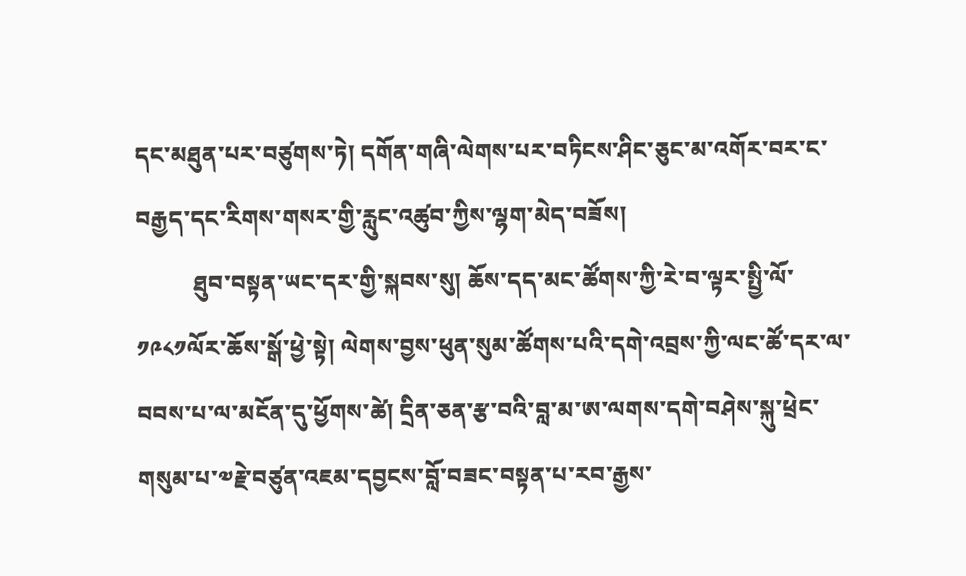དང་མཐུན་པར་བཙུགས་ཏེ། དགོན་གཞི་ལེགས་པར་བཏིངས་ཤིང་ཅུང་མ་འགོར་བར་ང་བརྒྱད་དང་རིགས་གསར་གྱི་རླུང་འཚུབ་ཀྱིས་ལྷག་མེད་བཟོས།
          ཐུབ་བསྟན་ཡང་དར་གྱི་སྐབས་སུ། ཆོས་དད་མང་ཚོགས་ཀྱི་རེ་བ་ལྟར་སྤྱི་ལོ་༡༩༨༡ལོར་ཆོས་སྒོ་ཕྱེ་སྟེ། ལེགས་བྱས་ཕུན་སུམ་ཚོགས་པའི་དགེ་འབྲས་ཀྱི་ལང་ཚོ་དར་ལ་བབས་པ་ལ་མངོན་དུ་ཕྱོགས་ཚེ། དྲིན་ཅན་རྩ་བའི་བླ་མ་ཨ་ལགས་དགེ་བཤེས་སྐུ་ཕྲེང་གསུམ་པ་༧རྗེ་བཙུན་འཇམ་དབྱངས་བློ་བཟང་བསྟན་པ་རབ་རྒྱས་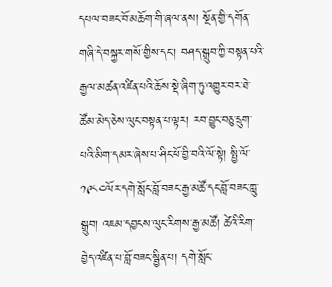དཔལ་བཟང་བོ་མཆོག་གི་ཞལ་ནས། སྔོན་གྱི་དགོན་གཞི་དེ་བསྐྱར་གསོ་གྱིས་དང་། བཤད་སྒྲུབ་ཀྱི་བསྟན་པའི་རྒྱལ་མཚན་འཛིན་པའི་ཆོས་སྡེ་ཞིག་ཏུ་འགྱུར་བར་ཐེ་ཚོམ་མེད་ཅེས་ལུང་བསྟན་པ་ལྟར། རབ་བྱུང་བཅུ་དྲུག་པའི་མིག་དམར་ཞེས་པ་ཤིང་ཕོ་བྱི་བའི་ལོ་སྟེ། སྤྱི་ལོ་༡༩༨༤ལོར་དགེ་སློང་བློ་བཟང་རྒྱ་མཚོ་དང་བློ་བཟང་ཀླུ་སྒྲུབ། འཇམ་དབྱངས་ལུང་རིགས་རྒྱ་མཚོ། ཚེའི་རིག་བྱེད་འཛིན་པ་བློ་བཟང་སྦྱིན་པ། དགེ་སློང་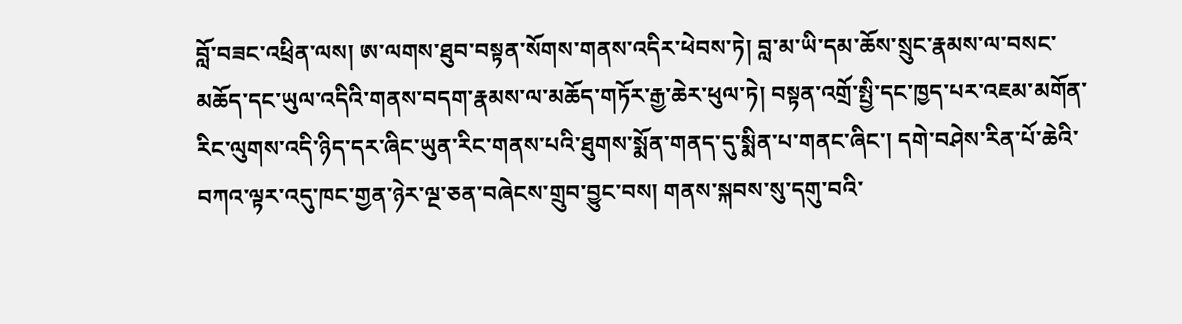བློ་བཟང་འཕྲིན་ལས། ཨ་ལགས་ཐུབ་བསྟན་སོགས་གནས་འདིར་ཕེབས་ཏེ། བླ་མ་ཡི་དམ་ཆོས་སྲུང་རྣམས་ལ་བསང་མཆོད་དང་ཡུལ་འདིའི་གནས་བདག་རྣམས་ལ་མཆོད་གཏོར་རྒྱ་ཆེར་ཕུལ་ཏེ། བསྟན་འགྲོ་སྤྱི་དང་ཁྱད་པར་འཇམ་མགོན་རིང་ལུགས་འདི་ཉིད་དར་ཞིང་ཡུན་རིང་གནས་པའི་ཐུགས་སྨོན་གནད་དུ་སྨིན་པ་གནང་ཞིང་། དགེ་བཤེས་རིན་པོ་ཆེའི་བཀའ་ལྟར་འདུ་ཁང་གྱན་ཉེར་ལྔ་ཅན་བཞེངས་གྲུབ་བྱུང་བས། གནས་སྐབས་སུ་དགུ་བའི་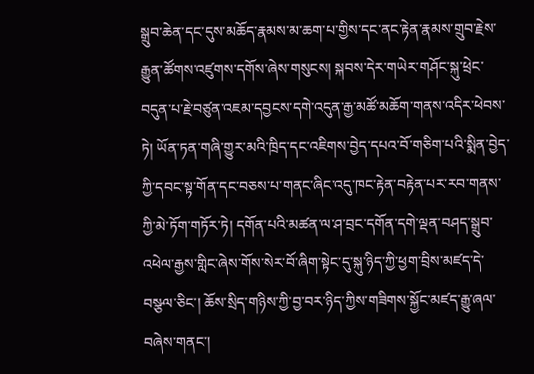སྒྲུབ་ཆེན་དང་དུས་མཆོད་རྣམས་མ་ཆག་པ་གྱིས་དང་ནང་རྟེན་རྣམས་གྲུབ་རྗེས་རྒྱུན་ཚོགས་འཛུགས་དགོས་ཞེས་གསུངས། སྐབས་དེར་གཡེར་གཤོང་སྐུ་ཕྲེང་བདུན་པ་རྗེ་བཙུན་འཇམ་དབྱངས་དགེ་འདུན་རྒྱ་མཚོ་མཆོག་གནས་འདིར་ཕེབས་ཏེ། ཡོན་ཏན་གཞི་གྱུར་མའི་ཁྲིད་དང་འཇིགས་བྱེད་དཔའ་བོ་གཅིག་པའི་སྨིན་བྱེད་ཀྱི་དབང་སྟ་གོན་དང་བཅས་པ་གནང་ཞིང་འདུ་ཁང་རྟེན་བརྟེན་པར་རབ་གནས་ཀྱི་མེ་ཏོག་གཏོར་ཏེ། དགོན་པའི་མཚན་ལ་ཤ་བྲང་དགོན་དགེ་ལྡན་བཤད་སྒྲུབ་འཕེལ་རྒྱས་གླིང་ཞེས་གོས་སེར་བོ་ཞིག་སྟེང་དུ་སྐུ་ཉིད་ཀྱི་ཕྱག་བྲིས་མཛད་དེ་བསྩལ་ཅིང་། ཆོས་སྲིད་གཉིས་ཀྱི་བྱ་བར་ཉིད་ཀྱིས་གཟིགས་སྐྱོང་མཛད་རྒྱུ་ཞལ་བཞེས་གནང་།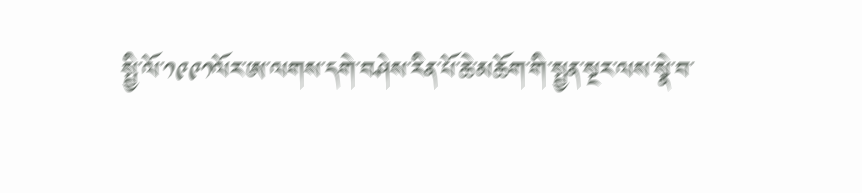སྤྱི་ལོ་༡༩༩༡ལོར་ཨ་ལགས་དགེ་བཤེས་རིན་པོ་ཆེ་མཆོག་གི་སྤྱན་སྔར་ལས་སྣེ་བ་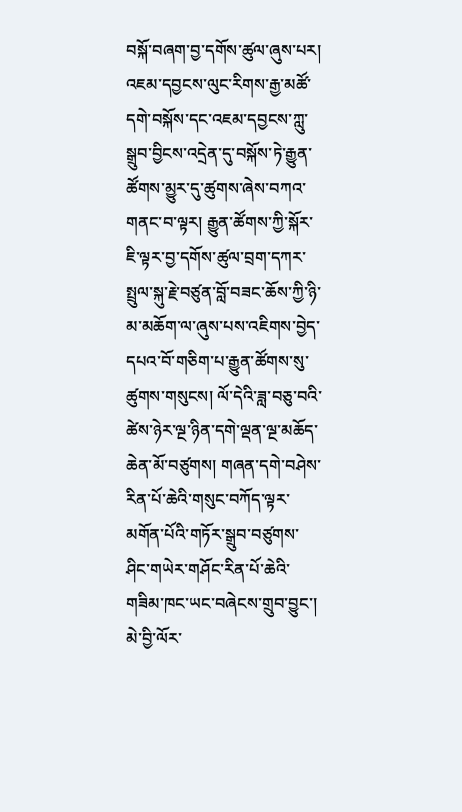བསྐོ་བཞག་བྱ་དགོས་ཚུལ་ཞུས་པར། འཇམ་དབྱངས་ལུང་རིགས་རྒྱ་མཚོ་དགེ་བསྐོས་དང་འཇམ་དབྱངས་ཀླུ་སྒྲུབ་བྱིངས་འདྲེན་དུ་བསྐོས་ཏེ་རྒྱུན་ཚོགས་མྱུར་དུ་ཚུགས་ཞེས་བཀའ་གནང་བ་ལྟར། རྒྱུན་ཚོགས་ཀྱི་སྐོར་ཇི་ལྟར་བྱ་དགོས་ཚུལ་བྲག་དཀར་སྤྲུལ་སྐུ་རྗེ་བཙུན་བློ་བཟང་ཆོས་ཀྱི་ཉི་མ་མཆོག་ལ་ཞུས་པས་འཇིགས་བྱེད་དཔའ་བོ་གཅིག་པ་རྒྱུན་ཚོགས་སུ་ཚུགས་གསུངས། ལོ་དེའི་ཟླ་བཅུ་བའི་ཚེས་ཉེར་ལྔ་ཉིན་དགེ་ལྡན་ལྔ་མཆོད་ཆེན་མོ་བཙུགས། གཞན་དགེ་བཤེས་རིན་པོ་ཆེའི་གསུང་བཀོད་ལྟར་མགོན་པོའི་གཏོར་སྒྲུབ་བཙུགས་ཤིང་གཡེར་གཤོང་རིན་པོ་ཆེའི་གཟིམ་ཁང་ཡང་བཞེངས་གྲུབ་བྱུང་། མེ་བྱི་ལོར་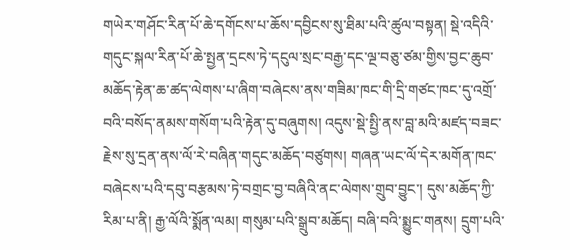གཡེར་གཤོང་རིན་པོ་ཆེ་དགོངས་པ་ཆོས་དབྱིངས་སུ་ཐིམ་པའི་ཚུལ་བསྟན། སྡེ་འདིའི་གདུང་སྐལ་རིན་པོ་ཆེ་སྤྱན་དྲངས་ཏེ་དངུལ་སྲང་བརྒྱ་དང་ལྔ་བཅུ་ཙམ་གྱིས་བྱང་ཆུབ་མཆོད་རྟེན་ཆ་ཚད་ལེགས་པ་ཞིག་བཞེངས་ནས་གཟིམ་ཁང་གི་དྲི་གཙང་ཁང་དུ་འགྲོ་བའི་བསོད་ནམས་གསོག་པའི་རྟེན་དུ་བཞུགས། འདུས་སྡེ་སྤྱི་ནས་བླ་མའི་མཛད་བཟང་རྗེས་སུ་དྲན་ནས་ལོ་རེ་བཞིན་གདུང་མཆོད་བཙུགས། གཞན་ཡང་ལོ་དེར་མགོན་ཁང་བཞེངས་པའི་དབུ་བརྩམས་ཏེ་བགྲང་བྱ་བཞིའི་ནང་ལེགས་གྲུབ་བྱུང་། དུས་མཆོད་ཀྱི་རིམ་པ་ནི། རྒྱ་ལོའི་སྨོན་ལམ། གསུམ་པའི་སྒྲུབ་མཆོད། བཞི་བའི་སྨྱུང་གནས། དྲུག་པའི་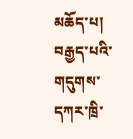མཆོད་པ། བརྒྱད་པའི་གདུགས་དཀར་ཁྲི་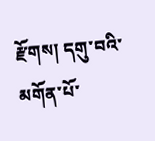རྫོགས། དགུ་བའི་མགོན་པོ་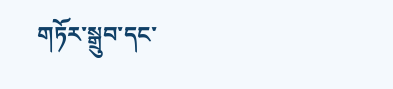གཏོར་སྒྲུབ་དང་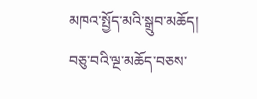མཁའ་སྤྱོད་མའི་སྒྲུབ་མཆོད། བཅུ་བའི་ལྔ་མཆོད་བཅས་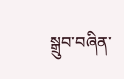སྒྲུབ་བཞིན་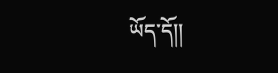ཡོད་དོ།།